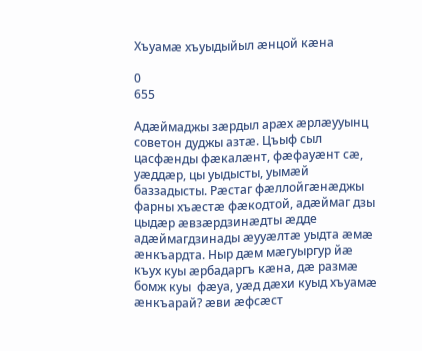Хъуамӕ хъуыдыйыл ӕнцой кӕна

0
655

Адӕймаджы зӕрдыл арӕх ӕрлӕууынц советон дуджы азтӕ. Цъыф сыл цасфӕнды фӕкалӕнт, фӕфауӕнт сӕ, уӕддӕр, цы уыдысты, уымӕй баззадысты. Рӕстаг фӕллойгӕнӕджы фарны хъӕстӕ фӕкодтой, адӕймаг дзы цыдӕр ӕвзӕрдзинӕдты ӕдде адӕймагдзинады ӕууӕлтӕ уыдта ӕмӕ ӕнкъардта. Ныр дӕм мӕгуыргур йӕ къух куы ӕрбадаргъ кӕна, дӕ размӕ бомж куы  фӕуа, уӕд дӕхи куыд хъуамӕ ӕнкъарай? ӕви ӕфсӕст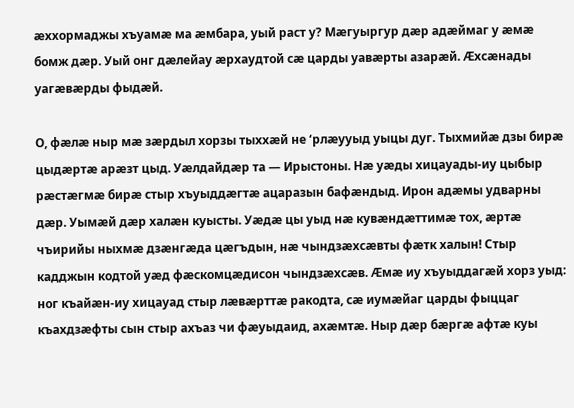ӕххормаджы хъуамӕ ма ӕмбара, уый раст у? Мӕгуыргур дӕр адӕймаг у ӕмӕ бомж дӕр. Уый онг дӕлейау ӕрхаудтой сӕ царды уавӕрты азарӕй. Ӕхсӕнады уагӕвӕрды фыдӕй.

О, фӕлӕ ныр мӕ зӕрдыл хорзы тыххӕй не ‘рлӕууыд уыцы дуг. Тыхмийӕ дзы бирӕ цыдӕртӕ арӕзт цыд. Уӕлдайдӕр та — Ирыстоны. Нӕ уӕды хицауады-иу цыбыр рӕстӕгмӕ бирӕ стыр хъуыддӕгтӕ ацаразын бафӕндыд. Ирон адӕмы удварны дӕр. Уымӕй дӕр халӕн куысты. Уӕдӕ цы уыд нӕ кувӕндӕттимӕ тох, ӕртӕ чъирийы ныхмӕ дзӕнгӕда цӕгъдын, нӕ чындзӕхсӕвты фӕтк халын! Стыр кадджын кодтой уӕд фӕскомцӕдисон чындзӕхсӕв. Ӕмӕ иу хъуыддагӕй хорз уыд: ног къайӕн-иу хицауад стыр лӕвӕрттӕ ракодта, сӕ иумӕйаг царды фыццаг къахдзӕфты сын стыр ахъаз чи фӕуыдаид, ахӕмтӕ. Ныр дӕр бӕргӕ афтӕ куы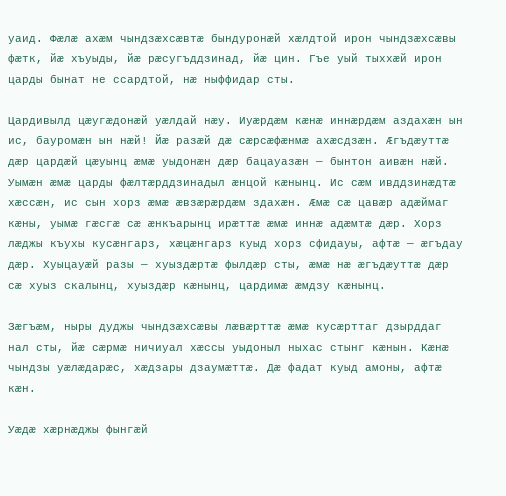уаид. Фӕлӕ ахӕм чындзӕхсӕвтӕ бындуронӕй хӕлдтой ирон чындзӕхсӕвы фӕтк, йӕ хъуыды, йӕ рӕсугъддзинад, йӕ цин. Гъе уый тыххӕй ирон царды бынат не ссардтой, нӕ ныффидар сты.

Цардивылд цӕугӕдонӕй уӕлдай нӕу. Иуӕрдӕм кӕнӕ иннӕрдӕм аздахӕн ын ис, бауромӕн ын нӕй! Йӕ разӕй дӕ сӕрсӕфӕнмӕ ахӕсдзӕн. Ӕгъдӕуттӕ дӕр цардӕй цӕуынц ӕмӕ уыдонӕн дӕр бацауазӕн — бынтон аивӕн нӕй. Уымӕн ӕмӕ царды фӕлтӕрддзинадыл ӕнцой кӕнынц. Ис сӕм ивддзинӕдтӕ хӕссӕн, ис сын хорз ӕмӕ ӕвзӕрӕрдӕм здахӕн. Ӕмӕ сӕ цавӕр адӕймаг кӕны, уымӕ гӕсгӕ сӕ ӕнкъарынц ирӕттӕ ӕмӕ иннӕ адӕмтӕ дӕр. Хорз лӕджы къухы кусӕнгарз, хӕцӕнгарз куыд хорз сфидауы, афтӕ — ӕгъдау дӕр. Хуыцауӕй разы — хуыздӕртӕ фылдӕр сты, ӕмӕ нӕ ӕгъдӕуттӕ дӕр сӕ хуыз скалынц, хуыздӕр кӕнынц, цардимӕ ӕмдзу кӕнынц.

Зӕгъӕм, ныры дуджы чындзӕхсӕвы лӕвӕрттӕ ӕмӕ кусӕрттаг дзырддаг нал сты, йӕ сӕрмӕ ничиуал хӕссы уыдоныл ныхас стынг кӕнын. Кӕнӕ чындзы уӕлӕдарӕс, хӕдзары дзаумӕттӕ. Дӕ фадат куыд амоны, афтӕ кӕн.

Уӕдӕ хӕрнӕджы фынгӕй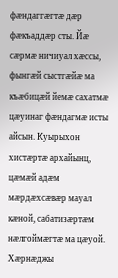фӕндаггӕгтӕ дӕр фӕкъаддӕр сты. Йӕ сӕрмӕ ничиуал хӕссы, фынгӕй сыстгӕйӕ ма къӕбицӕй йемӕ сахатмӕ цӕуинаг фӕндагмӕ исты айсын. Куырыхон хистӕртӕ архайынц, цӕмӕй адӕм мӕрдӕхсӕвӕр мауал кӕной, сабатизӕртӕм нӕлгоймӕгтӕ ма цӕуой. Хӕрнӕджы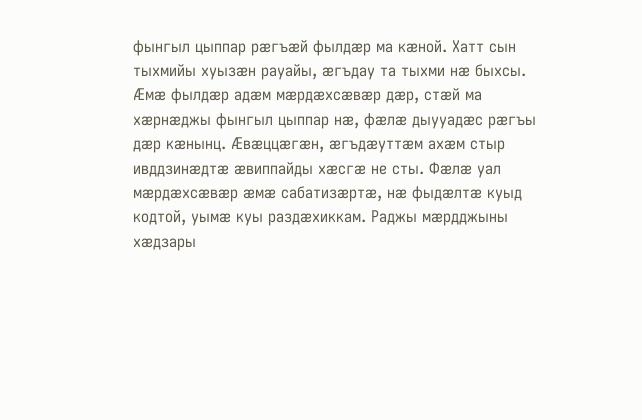фынгыл цыппар рӕгъӕй фылдӕр ма кӕной. Хатт сын тыхмийы хуызӕн рауайы, ӕгъдау та тыхми нӕ быхсы. Ӕмӕ фылдӕр адӕм мӕрдӕхсӕвӕр дӕр, стӕй ма хӕрнӕджы фынгыл цыппар нӕ, фӕлӕ дыууадӕс рӕгъы дӕр кӕнынц. Ӕвӕццӕгӕн, ӕгъдӕуттӕм ахӕм стыр ивддзинӕдтӕ ӕвиппайды хӕсгӕ не сты. Фӕлӕ уал мӕрдӕхсӕвӕр ӕмӕ сабатизӕртӕ, нӕ фыдӕлтӕ куыд кодтой, уымӕ куы раздӕхиккам. Раджы мӕрдджыны хӕдзары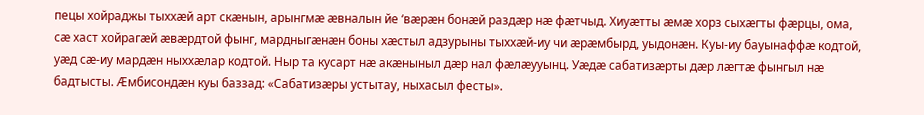пецы хойраджы тыххӕй арт скӕнын, арынгмӕ ӕвналын йе ‘вӕрӕн бонӕй раздӕр нӕ фӕтчыд. Хиуӕтты ӕмӕ хорз сыхӕгты фӕрцы, ома, сӕ хаст хойрагӕй ӕвӕрдтой фынг, мардныгӕнӕн боны хӕстыл адзурыны тыххӕй-иу чи ӕрӕмбырд, уыдонӕн. Куы-иу бауынаффӕ кодтой, уӕд сӕ-иу мардӕн ныххӕлар кодтой. Ныр та кусарт нӕ акӕныныл дӕр нал фӕлӕууынц. Уӕдӕ сабатизӕрты дӕр лӕгтӕ фынгыл нӕ бадтысты. Ӕмбисондӕн куы баззад: «Сабатизӕры устытау, ныхасыл фесты».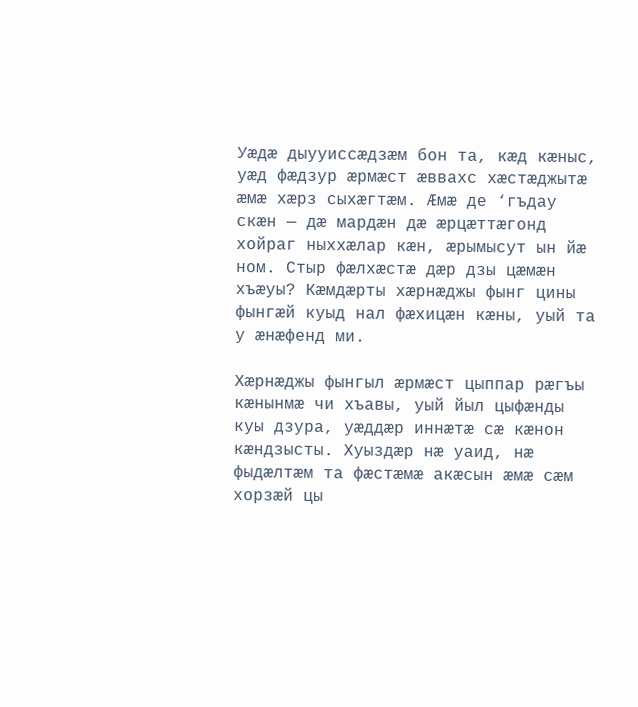Уӕдӕ дыууиссӕдзӕм бон та, кӕд кӕныс, уӕд фӕдзур ӕрмӕст ӕввахс хӕстӕджытӕ ӕмӕ хӕрз сыхӕгтӕм. Ӕмӕ де ‘гъдау скӕн — дӕ мардӕн дӕ ӕрцӕттӕгонд хойраг ныххӕлар кӕн, ӕрымысут ын йӕ ном. Стыр фӕлхӕстӕ дӕр дзы цӕмӕн хъӕуы? Кӕмдӕрты хӕрнӕджы фынг цины фынгӕй куыд нал фӕхицӕн кӕны, уый та у ӕнӕфенд ми.

Хӕрнӕджы фынгыл ӕрмӕст цыппар рӕгъы кӕнынмӕ чи хъавы, уый йыл цыфӕнды куы дзура, уӕддӕр иннӕтӕ сӕ кӕнон кӕндзысты. Хуыздӕр нӕ уаид, нӕ фыдӕлтӕм та фӕстӕмӕ акӕсын ӕмӕ сӕм хорзӕй цы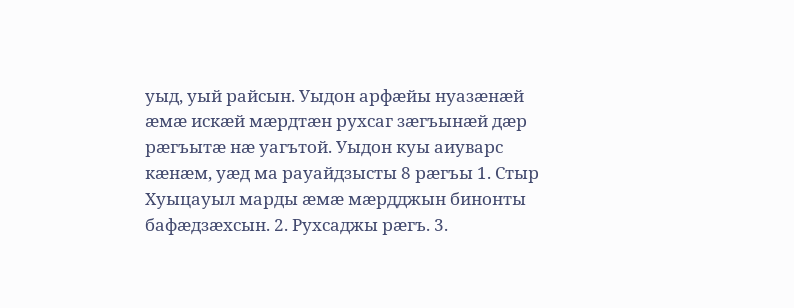уыд, уый райсын. Уыдон арфӕйы нуазӕнӕй ӕмӕ искӕй мӕрдтӕн рухсаг зӕгъынӕй дӕр рӕгъытӕ нӕ уагътой. Уыдон куы аиуварс кӕнӕм, уӕд ма рауайдзысты 8 рӕгъы 1. Стыр Хуыцауыл марды ӕмӕ мӕрдджын бинонты бафӕдзӕхсын. 2. Рухсаджы рӕгъ. 3.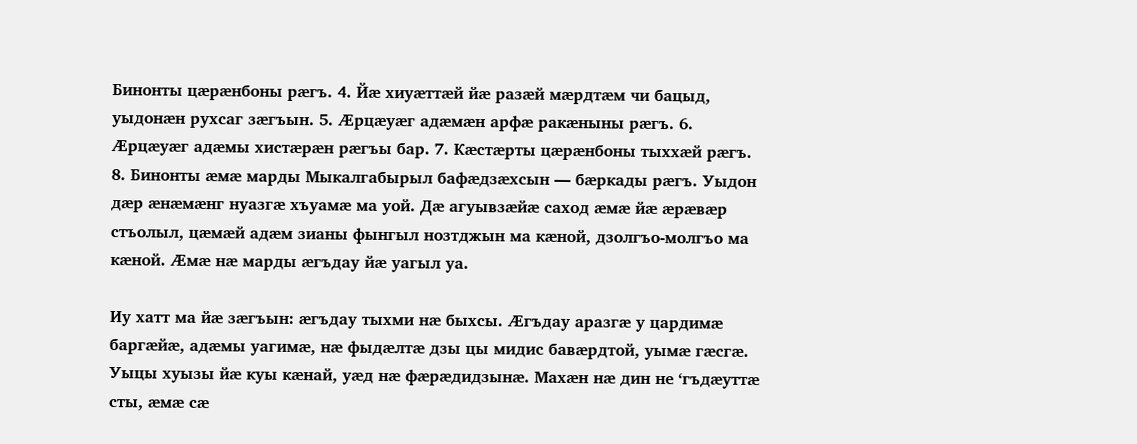Бинонты цӕрӕнбоны рӕгъ. 4. Йӕ хиуӕттӕй йӕ разӕй мӕрдтӕм чи бацыд, уыдонӕн рухсаг зӕгъын. 5. Ӕрцӕуӕг адӕмӕн арфӕ ракӕныны рӕгъ. 6. Ӕрцӕуӕг адӕмы хистӕрӕн рӕгъы бар. 7. Кӕстӕрты цӕрӕнбоны тыххӕй рӕгъ. 8. Бинонты ӕмӕ марды Мыкалгабырыл бафӕдзӕхсын — бӕркады рӕгъ. Уыдон дӕр ӕнӕмӕнг нуазгӕ хъуамӕ ма уой. Дӕ агуывзӕйӕ саход ӕмӕ йӕ ӕрӕвӕр стъолыл, цӕмӕй адӕм зианы фынгыл нозтджын ма кӕной, дзолгъо-молгъо ма кӕной. Ӕмӕ нӕ марды ӕгъдау йӕ уагыл уа.

Иу хатт ма йӕ зӕгъын: ӕгъдау тыхми нӕ быхсы. Ӕгъдау аразгӕ у цардимӕ баргӕйӕ, адӕмы уагимӕ, нӕ фыдӕлтӕ дзы цы мидис бавӕрдтой, уымӕ гӕсгӕ. Уыцы хуызы йӕ куы кӕнай, уӕд нӕ фӕрӕдидзынӕ. Махӕн нӕ дин не ‘гъдӕуттӕ сты, ӕмӕ сӕ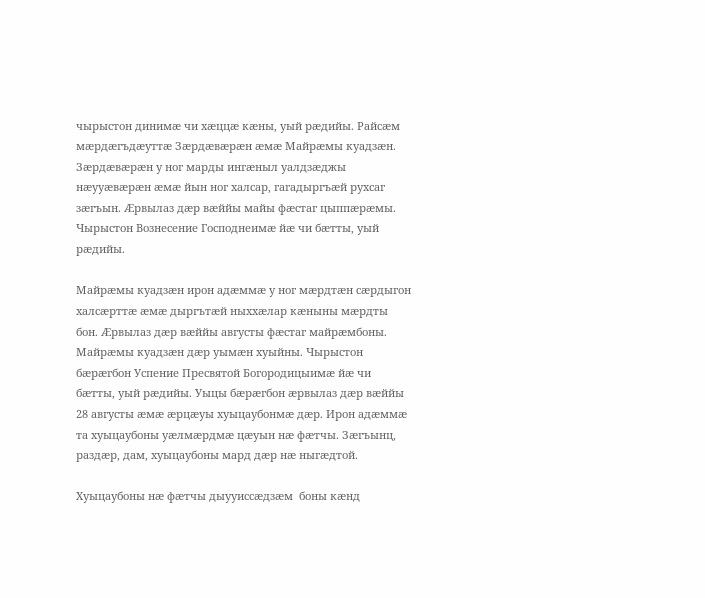чырыстон динимӕ чи хӕццӕ кӕны, уый рӕдийы. Райсӕм мӕрдӕгъдӕуттӕ Зӕрдӕвӕрӕн ӕмӕ Майрӕмы куадзӕн. Зӕрдӕвӕрӕн у ног марды ингӕныл уалдзӕджы нӕууӕвӕрӕн ӕмӕ йын ног халсар, гагадыргъӕй рухсаг зӕгъын. Ӕрвылаз дӕр вӕййы майы фӕстаг цыппӕрӕмы. Чырыстон Вознесение Господнеимӕ йӕ чи бӕтты, уый рӕдийы.

Майрӕмы куадзӕн ирон адӕммӕ у ног мӕрдтӕн сӕрдыгон халсӕрттӕ ӕмӕ дыргътӕй ныххӕлар кӕныны мӕрдты бон. Ӕрвылаз дӕр вӕййы августы фӕстаг майрӕмбоны. Майрӕмы куадзӕн дӕр уымӕн хуыйны. Чырыстон бӕрӕгбон Успение Пресвятой Богородицыимӕ йӕ чи бӕтты, уый рӕдийы. Уыцы бӕрӕгбон ӕрвылаз дӕр вӕййы 28 августы ӕмӕ ӕрцӕуы хуыцаубонмӕ дӕр. Ирон адӕммӕ та хуыцаубоны уӕлмӕрдмӕ цӕуын нӕ фӕтчы. Зӕгъынц, раздӕр, дам, хуыцаубоны мард дӕр нӕ ныгӕдтой.

Хуыцаубоны нӕ фӕтчы дыууиссӕдзӕм  боны кӕнд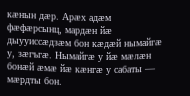кӕнын дӕр. Арӕх адӕм фӕфӕрсынц, мардӕн йӕ дыууиссӕдзӕм бон кӕдӕй нымайгӕ у, зӕгъгӕ. Нымайгӕ у йӕ мӕлӕн бонӕй ӕмӕ йӕ кӕнгӕ у сабаты — мӕрдты бон.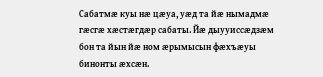Сабатмӕ куы нӕ цӕуа, уӕд та йӕ нымадмӕ гӕсгӕ хӕстӕгдӕр сабаты. Йӕ дыууиссӕдзӕм бон та йын йӕ ном ӕрымысын фӕхъӕуы бинонты ӕхсӕн.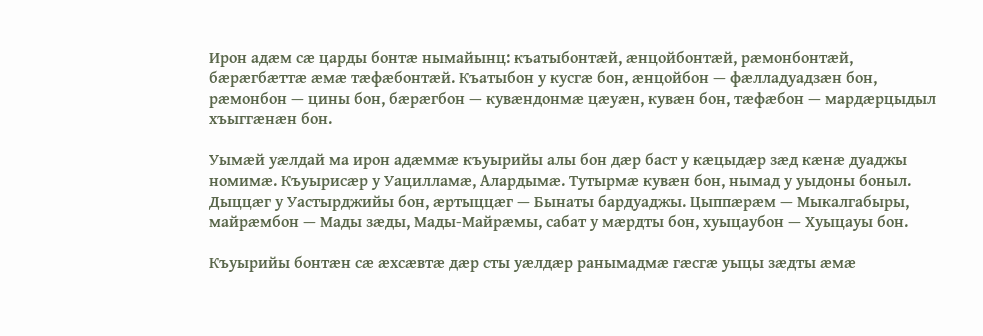Ирон адӕм сӕ царды бонтӕ нымайынц: къатыбонтӕй, ӕнцойбонтӕй, рӕмонбонтӕй, бӕрӕгбӕттӕ ӕмӕ тӕфӕбонтӕй. Къатыбон у кусгӕ бон, ӕнцойбон — фӕлладуадзӕн бон, рӕмонбон — цины бон, бӕрӕгбон — кувӕндонмӕ цӕуӕн, кувӕн бон, тӕфӕбон — мардӕрцыдыл хъыггӕнӕн бон.

Уымӕй уӕлдай ма ирон адӕммӕ къуырийы алы бон дӕр баст у кӕцыдӕр зӕд кӕнӕ дуаджы номимӕ. Къуырисӕр у Уацилламӕ, Алардымӕ. Тутырмӕ кувӕн бон, нымад у уыдоны боныл. Дыццӕг у Уастырджийы бон, ӕртыццӕг — Бынаты бардуаджы. Цыппӕрӕм — Мыкалгабыры, майрӕмбон — Мады зӕды, Мады-Майрӕмы, сабат у мӕрдты бон, хуыцаубон — Хуыцауы бон.

Къуырийы бонтӕн сӕ ӕхсӕвтӕ дӕр сты уӕлдӕр ранымадмӕ гӕсгӕ уыцы зӕдты ӕмӕ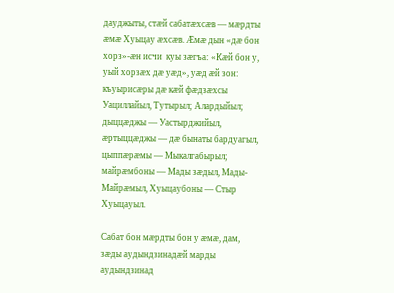дауджыты, стӕй сабатӕхсӕв — мӕрдты ӕмӕ Хуыцау ӕхсӕв. Ӕмӕ дын «дӕ бон хорз»-ӕн исчи  куы зӕгъа: «Кӕй бон у, уый хорзӕх дӕ уӕд», уӕд ӕй зон: къуырисӕры дӕ кӕй фӕдзӕхсы Уациллайыл, Тутырыл; Алардыйыл; дыццӕджы — Уастырджийыл, ӕртыццӕджы — дӕ бынаты бардуагыл, цыппӕрӕмы — Мыкалгабырыл; майрӕмбоны — Мады зӕдыл, Мады-Майрӕмыл, Хуыцаубоны — Стыр Хуыцауыл.

Сабат бон мӕрдты бон у ӕмӕ, дам, зӕды аудындзинадӕй марды аудындзинад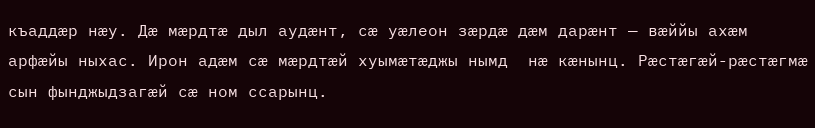къаддӕр нӕу. Дӕ мӕрдтӕ дыл аудӕнт, сӕ уӕлеон зӕрдӕ дӕм дарӕнт — вӕййы ахӕм арфӕйы ныхас. Ирон адӕм сӕ мӕрдтӕй хуымӕтӕджы нымд  нӕ кӕнынц. Рӕстӕгӕй-рӕстӕгмӕ сын фынджыдзагӕй сӕ ном ссарынц.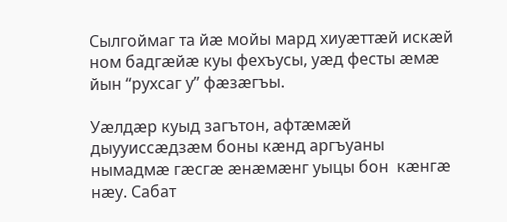Сылгоймаг та йӕ мойы мард хиуӕттӕй искӕй ном бадгӕйӕ куы фехъусы, уӕд фесты ӕмӕ йын “рухсаг у” фӕзӕгъы.

Уӕлдӕр куыд загътон, афтӕмӕй дыууиссӕдзӕм боны кӕнд аргъуаны нымадмӕ гӕсгӕ ӕнӕмӕнг уыцы бон  кӕнгӕ нӕу. Сабат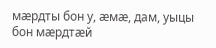мӕрдты бон у, ӕмӕ, дам, уыцы бон мӕрдтӕй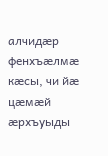алчидӕр фенхъӕлмӕ кӕсы, чи йӕ цӕмӕй ӕрхъуыды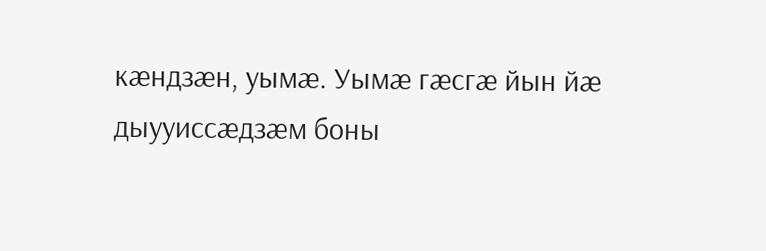кӕндзӕн, уымӕ. Уымӕ гӕсгӕ йын йӕ дыууиссӕдзӕм боны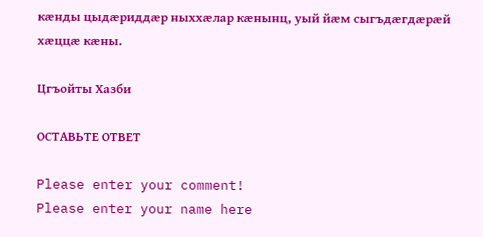кӕнды цыдӕриддӕр ныххӕлар кӕнынц, уый йӕм сыгъдӕгдӕрӕй хӕццӕ кӕны.

Цгъойты Хазби

ОСТАВЬТЕ ОТВЕТ

Please enter your comment!
Please enter your name here